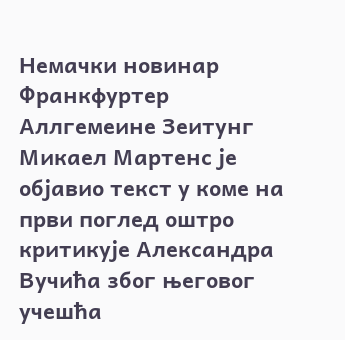Немачки новинар Франкфуртер Аллгемеине Зеитунг Микаел Мартенс је објавио текст у коме на први поглед оштро критикује Александра Вучића због његовог учешћа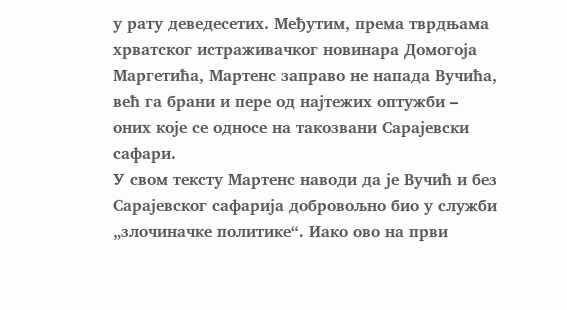у рату деведесетих. Међутим, према тврдњама хрватског истраживачког новинара Домогоја Маргетића, Мартенс заправо не напада Вучића, већ га брани и пере од најтежих оптужби – оних које се односе на такозвани Сарајевски сафари.
У свом тексту Мартенс наводи да је Вучић и без Сарајевског сафарија добровољно био у служби „злочиначке политике“. Иако ово на први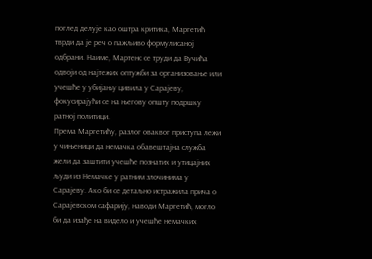поглед делује као оштра критика, Маргетић тврди да је реч о пажљиво формулисаној одбрани. Наиме, Мартенс се труди да Вучића одвоји од најтежих оптужби за организовање или учешће у убијању цивила у Сарајеву, фокусирајући се на његову општу подршку ратној политици.
Према Маргетићу, разлог оваквог приступа лежи у чињеници да немачка обавештајна служба жели да заштити учешће познатих и утицајних људи из Немачке у ратним злочинима у Сарајеву. Ако би се детаљно истражила прича о Сарајевском сафарију, наводи Маргетић, могло би да изађе на видело и учешће немачких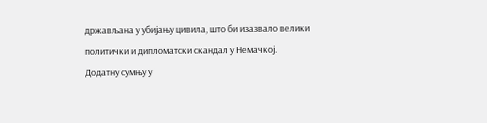држављана у убијању цивила, што би изазвало велики политички и дипломатски скандал у Немачкој.
Додатну сумњу у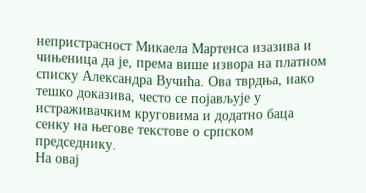непристрасност Микаела Мартенса изазива и чињеница да је, према више извора на платном списку Александра Вучића. Ова тврдња, иако тешко доказива, често се појављује у истраживачким круговима и додатно баца сенку на његове текстове о српском председнику.
На овај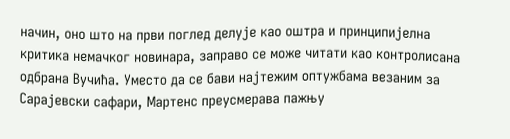начин, оно што на први поглед делује као оштра и принципијелна критика немачког новинара, заправо се може читати као контролисана одбрана Вучића. Уместо да се бави најтежим оптужбама везаним за Сарајевски сафари, Мартенс преусмерава пажњу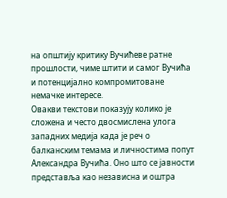на општију критику Вучићеве ратне прошлости, чиме штити и самог Вучића и потенцијално компромитоване немачке интересе.
Овакви текстови показују колико је сложена и често двосмислена улога западних медија када је реч о балканским темама и личностима попут Александра Вучића. Оно што се јавности представља као независна и оштра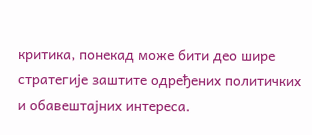критика, понекад може бити део шире стратегије заштите одређених политичких и обавештајних интереса.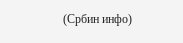(Србин инфо)